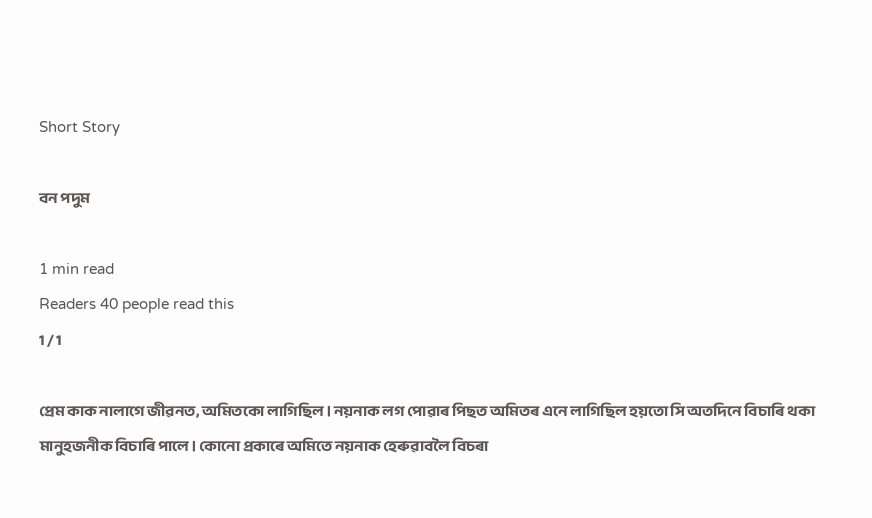Short Story

বন পদুম

1 min read
Readers 40 people read this
1 / 1

প্ৰেম কাক নালাগে জীৱনত, অমিতকো লাগিছিল। নয়নাক লগ পোৱাৰ পিছত অমিতৰ এনে লাগিছিল হয়তো সি অতদিনে বিচাৰি থকা মানুহজনীক বিচাৰি পালে। কোনো প্ৰকাৰে অমিতে নয়নাক হেৰুৱাবলৈ বিচৰা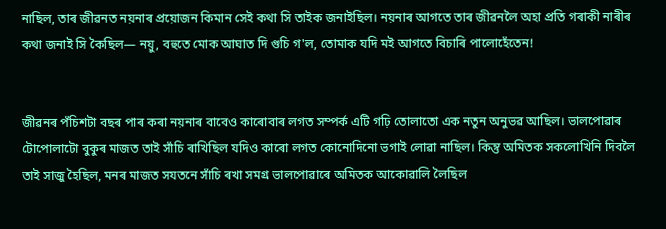নাছিল, তাৰ জীৱনত নয়নাৰ প্ৰয়োজন কিমান সেই কথা সি তাইক জনাইছিল। নয়নাৰ আগতে তাৰ জীৱনলৈ অহা প্ৰতি গৰাকী নাৰীৰ কথা জনাই সি কৈছিল— নয়ু, বহুতে মোক আঘাত দি গুচি গ'ল, তোমাক যদি মই আগতে বিচাৰি পালোহেঁতেন!


জীৱনৰ পঁচিশটা বছৰ পাৰ কৰা নয়নাৰ বাবেও কাৰোবাৰ লগত সম্পর্ক এটি গঢ়ি তোলাতো এক নতুন অনুভৱ আছিল। ভালপোৱাৰ টোপোলাটো বুকুৰ মাজত তাই সাঁচি ৰাখিছিল যদিও কাৰো লগত কোনোদিনো ভগাই লোৱা নাছিল। কিন্তু অমিতক সকলোখিনি দিবলৈ তাই সাজু হৈছিল, মনৰ মাজত সযতনে সাঁচি ৰখা সমগ্ৰ ভালপোৱাৰে অমিতক আকোৱালি লৈছিল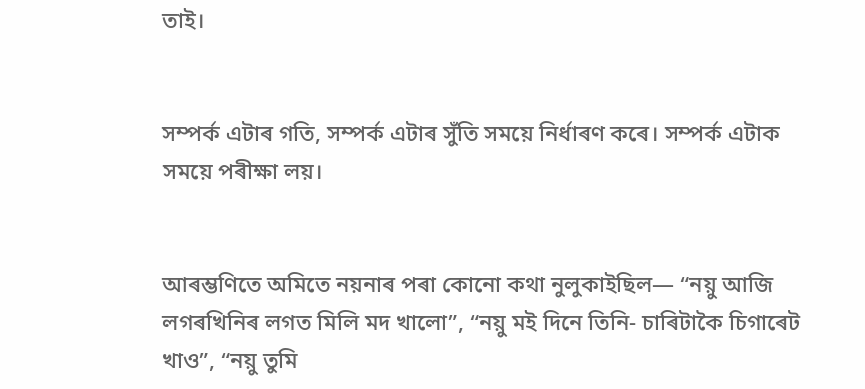তাই।


সম্পৰ্ক এটাৰ গতি, সম্পৰ্ক এটাৰ সুঁতি সময়ে নিৰ্ধাৰণ কৰে। সম্পৰ্ক এটাক সময়ে পৰীক্ষা লয়।


আৰম্ভণিতে অমিতে নয়নাৰ পৰা কোনো কথা নুলুকাইছিল— “নয়ু আজি লগৰখিনিৰ লগত মিলি মদ খালো”, “নয়ু মই দিনে তিনি- চাৰিটাকৈ চিগাৰেট খাও”, “নয়ু তুমি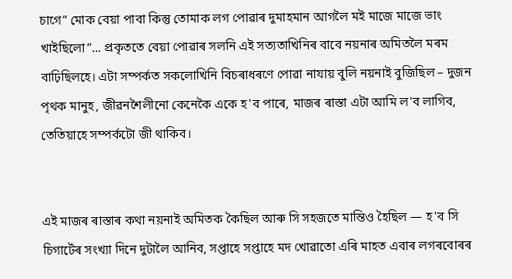চাগে” মোক বেয়া পাবা কিন্তু তোমাক লগ পোৱাৰ দুমাহমান আগলৈ মই মাজে মাজে ভাং খাইছিলো”... প্রকৃততে বেয়া পোৱাৰ সলনি এই সত্যতাখিনিৰ বাবে নয়নাৰ অমিতলৈ মৰম বাঢ়িছিলহে। এটা সম্পৰ্কত সকলোখিনি বিচৰাধৰণে পোৱা নাযায় বুলি নয়নাই বুজিছিল – দুজন পৃথক মানুহ, জীৱনশৈলীনো কেনেকৈ একে হ'ব পাৰে, মাজৰ ৰাস্তা এটা আমি ল'ব লাগিব, তেতিয়াহে সম্পৰ্কটো জী থাকিব।


এই মাজৰ ৰাস্তাৰ কথা নয়নাই অমিতক কৈছিল আৰু সি সহজতে মান্তিও হৈছিল — হ'ব সি চিগাৰ্টেৰ সংখ্যা দিনে দুটালৈ আনিব, সপ্তাহে সপ্তাহে মদ খোৱাতো এৰি মাহত এবাৰ লগৰবোৰৰ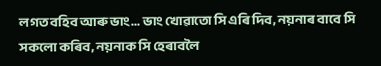লগত বহিব আৰু ভাং... ভাং খোৱাতো সি এৰি দিব, নয়নাৰ বাবে সি সকলো কৰিব, নয়নাক সি হেৰাবলৈ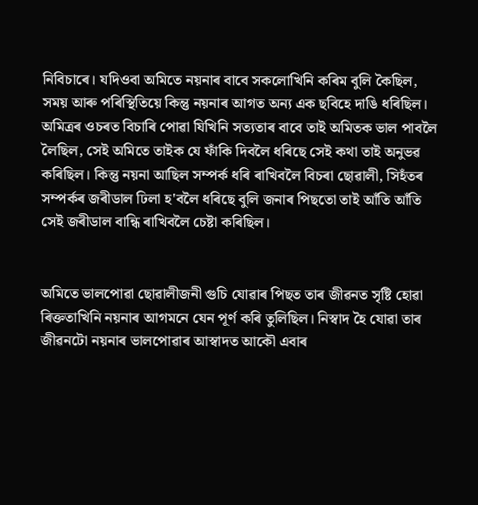নিবিচাৰে। যদিওবা অমিতে নয়নাৰ বাবে সকলোখিনি কৰিম বুলি কৈছিল, সময় আৰু পৰিস্থিতিয়ে কিন্তু নয়নাৰ আগত অন্য এক ছবিহে দাঙি ধৰিছিল। অমিত্ৰৰ ওচৰত বিচাৰি পোৱা যিখিনি সত্যতাৰ বাবে তাই অমিতক ভাল পাবলৈ লৈছিল, সেই অমিতে তাইক যে ফাঁকি দিবলৈ ধৰিছে সেই কথা তাই অনুভৱ কৰিছিল। কিন্তু নয়না আছিল সম্পৰ্ক ধৰি ৰাখিবলৈ বিচৰা ছোৱালী, সিহঁতৰ সম্পৰ্কৰ জৰীডাল ঢিলা হ'বলৈ ধৰিছে বুলি জনাৰ পিছতো তাই আঁতি আঁতি সেই জৰীডাল বান্ধি ৰাখিবলৈ চেষ্টা কৰিছিল।


অমিতে ভালপোৱা ছোৱালীজনী গুচি যোৱাৰ পিছত তাৰ জীৱনত সৃষ্টি হোৱা ৰিক্ততাখিনি নয়নাৰ আগমনে যেন পূৰ্ণ কৰি তুলিছিল। নিস্বাদ হৈ যোৱা তাৰ জীৱনটো নয়নাৰ ভালপোৱাৰ আস্বাদত আকৌ এবাৰ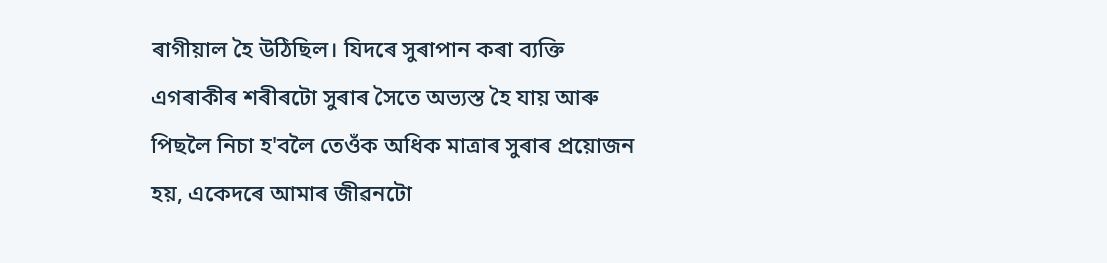ৰাগীয়াল হৈ উঠিছিল। যিদৰে সুৰাপান কৰা ব্যক্তি এগৰাকীৰ শৰীৰটো সুৰাৰ সৈতে অভ্যস্ত হৈ যায় আৰু পিছলৈ নিচা হ'বলৈ তেওঁক অধিক মাত্ৰাৰ সুৰাৰ প্ৰয়োজন হয়, একেদৰে আমাৰ জীৱনটো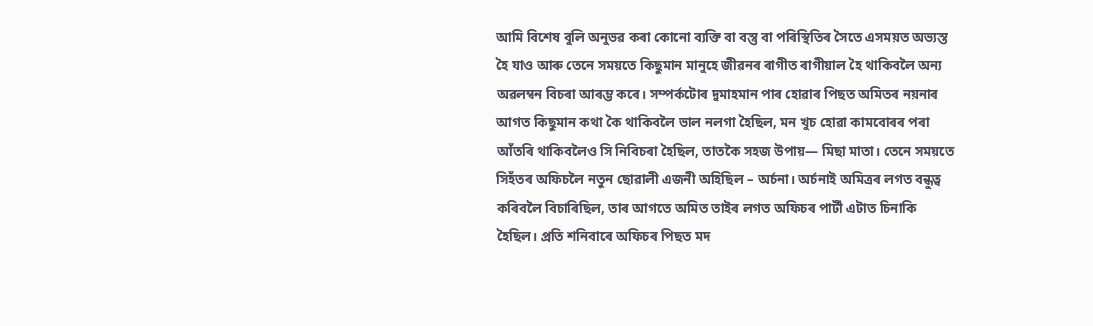আমি বিশেষ বুলি অনুভৱ কৰা কোনো ব্যক্তি বা বস্তু বা পৰিস্থিতিৰ সৈতে এসময়ত অভ্যস্ত হৈ যাও আৰু তেনে সময়তে কিছুমান মানুহে জীৱনৰ ৰাগীত ৰাগীয়াল হৈ থাকিবলৈ অন্য অৱলম্বন বিচৰা আৰম্ভ কৰে। সম্পৰ্কটোৰ দুমাহমান পাৰ হোৱাৰ পিছত অমিতৰ নয়নাৰ আগত কিছুমান কথা কৈ থাকিবলৈ ভাল নলগা হৈছিল, মন খুচ হোৱা কামবোৰৰ পৰা আঁতৰি থাকিবলৈও সি নিবিচৰা হৈছিল, তাতকৈ সহজ উপায়— মিছা মাতা। তেনে সময়তে সিহঁতৰ অফিচলৈ নতুন ছোৱালী এজনী অহিছিল – অৰ্চনা। অৰ্চনাই অমিত্ৰৰ লগত বন্ধুত্ব কৰিবলৈ বিচাৰিছিল, তাৰ আগতে অমিত তাইৰ লগত অফিচৰ পাৰ্টী এটাত চিনাকি হৈছিল। প্ৰতি শনিবাৰে অফিচৰ পিছত মদ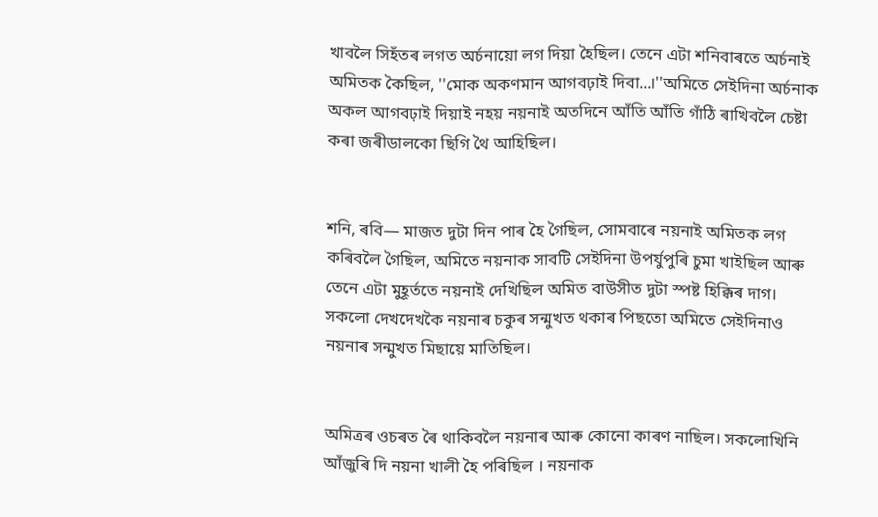খাবলৈ সিহঁতৰ লগত অৰ্চনায়ো লগ দিয়া হৈছিল। তেনে এটা শনিবাৰতে অৰ্চনাই অমিতক কৈছিল, ''মোক অকণমান আগবঢ়াই দিবা...।''অমিতে সেইদিনা অৰ্চনাক অকল আগবঢ়াই দিয়াই নহয় নয়নাই অতদিনে আঁতি আঁতি গাঁঠি ৰাখিবলৈ চেষ্টা কৰা জৰীডালকো ছিগি থৈ আহিছিল।


শনি, ৰবি— মাজত দুটা দিন পাৰ হৈ গৈছিল, সোমবাৰে নয়নাই অমিতক লগ কৰিবলৈ গৈছিল, অমিতে নয়নাক সাবটি সেইদিনা উপর্যুপুৰি চুমা খাইছিল আৰু তেনে এটা মুহূৰ্ততে নয়নাই দেখিছিল অমিত বাউসীত দুটা স্পষ্ট হিক্কিৰ দাগ। সকলো দেখদেখকৈ নয়নাৰ চকুৰ সন্মুখত থকাৰ পিছতো অমিতে সেইদিনাও নয়নাৰ সন্মুখত মিছায়ে মাতিছিল।


অমিত্ৰৰ ওচৰত ৰৈ থাকিবলৈ নয়নাৰ আৰু কোনো কাৰণ নাছিল। সকলোখিনি আঁজুৰি দি নয়না খালী হৈ পৰিছিল । নয়নাক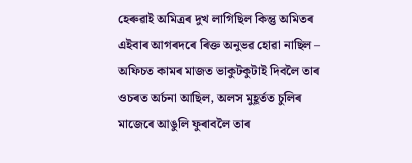হেৰুৱাই অমিত্ৰৰ দুখ লাগিছিল কিন্তু অমিতৰ এইবাৰ আগৰদৰে ৰিক্ত অনুভৱ হোৱা নাছিল – অফিচত কামৰ মাজত ভাকুটকুটাই দিবলৈ তাৰ ওচৰত অৰ্চনা আছিল, অলস মুহূৰ্তত চুলিৰ মাজেৰে আঙুলি ফুৰাবলৈ তাৰ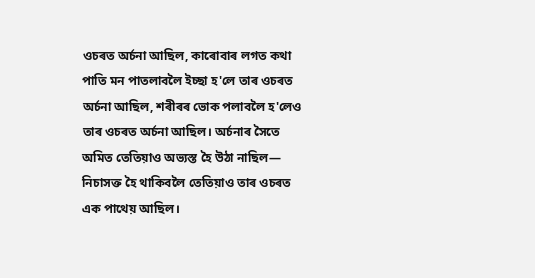ওচৰত অৰ্চনা আছিল, কাৰোবাৰ লগত কথা পাতি মন পাতলাবলৈ ইচ্ছা হ'লে তাৰ ওচৰত অৰ্চনা আছিল, শৰীৰৰ ভোক পলাবলৈ হ'লেও তাৰ ওচৰত অৰ্চনা আছিল। অৰ্চনাৰ সৈতে অমিত তেতিয়াও অভ্যস্ত হৈ উঠা নাছিল— নিচাসক্ত হৈ থাকিবলৈ তেতিয়াও তাৰ ওচৰত এক পাথেয় আছিল।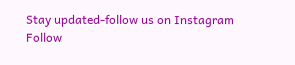Stay updated-follow us on Instagram
Follow